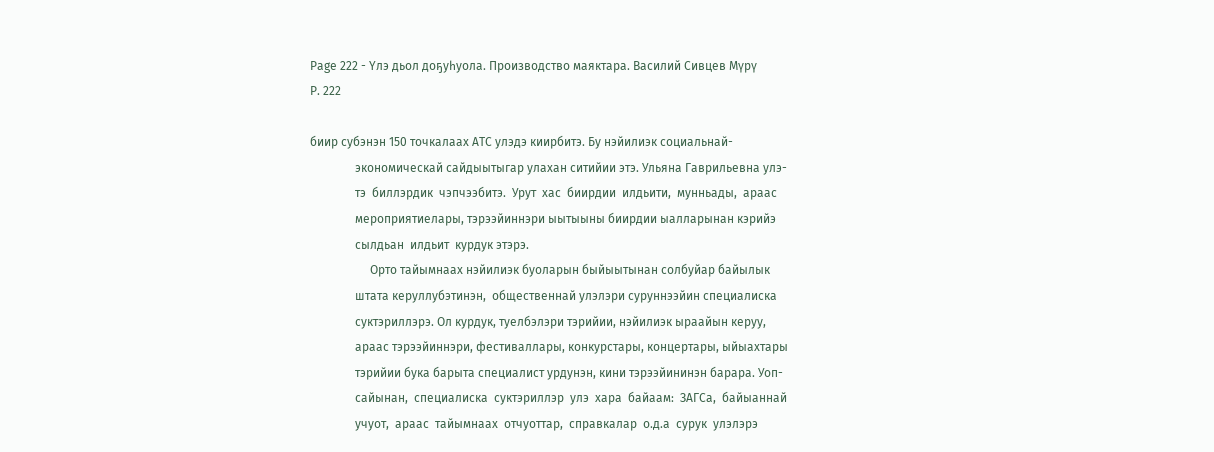Page 222 - Үлэ дьол доҕуһуола. Производство маяктара. Василий Сивцев Мүрү
P. 222

биир субэнэн 150 точкалаах АТС улэдэ киирбитэ. Бу нэйилиэк социальнай-
               экономическай сайдыытыгар улахан ситийии этэ. Ульяна Гаврильевна улэ-
               тэ  биллэрдик  чэпчээбитэ.  Урут  хас  биирдии  илдьити,  мунньады,  араас
               мероприятиелары, тэрээйиннэри ыытыыны биирдии ыалларынан кэрийэ
               сылдьан  илдьит  курдук этэрэ.
                    Орто тайымнаах нэйилиэк буоларын быйыытынан солбуйар байылык
               штата керуллубэтинэн,  общественнай улэлэри суруннээйин специалиска
               суктэриллэрэ. Ол курдук, туелбэлэри тэрийии, нэйилиэк ыраайын керуу,
               араас тэрээйиннэри, фестиваллары, конкурстары, концертары, ыйыахтары
               тэрийии бука барыта специалист урдунэн, кини тэрээйининэн барара. Уоп-
               сайынан,  специалиска  суктэриллэр  улэ  хара  байаам:  ЗАГСа,  байыаннай
               учуот,  араас  тайымнаах  отчуоттар,  справкалар  о.д.а  сурук  улэлэрэ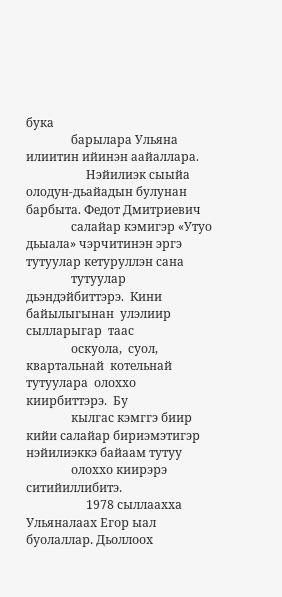бука
               барылара Ульяна илиитин ийинэн аайаллара.
                    Нэйилиэк сыыйа олодун-дьайадын булунан барбыта. Федот Дмитриевич
               салайар кэмигэр «Утуо дьыала» чэрчитинэн эргэ тутуулар кетуруллэн сана
               тутуулар  дьэндэйбиттэрэ.  Кини  байылыгынан  улэлиир  сылларыгар  таас
               оскуола,  суол,  квартальнай  котельнай  тутуулара  олоххо  киирбиттэрэ.  Бу
               кылгас кэмггэ биир кийи салайар бириэмэтигэр нэйилиэккэ байаам тутуу
               олоххо киирэрэ ситийиллибитэ.
                    1978 сыллаахха Ульяналаах Егор ыал буолаллар. Дьоллоох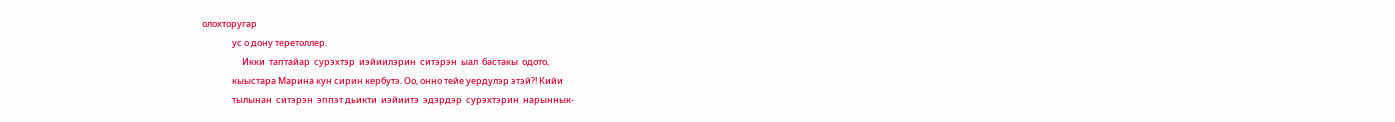олохторугар
               ус о дону теретоллер.
                    Икки  таптайар  сурэхтэр  иэйиилэрин  ситэрэн  ыал  бастакы  одото,
               кыыстара Марина кун сирин кербутэ. Оо, онно тейе уердулэр этэй?! Кийи
               тылынан  ситэрэн  эппэт дьикти  иэйиитэ  эдэрдэр  сурэхтэрин  нарыннык-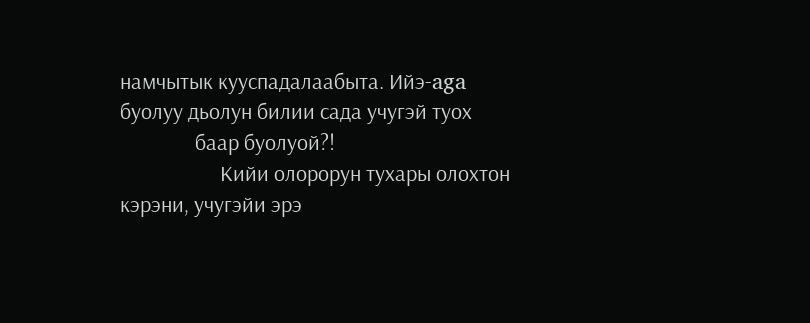намчытык кууспадалаабыта. Ийэ-aga буолуу дьолун билии сада учугэй туох
               баар буолуой?!
                    Кийи олорорун тухары олохтон кэрэни, учугэйи эрэ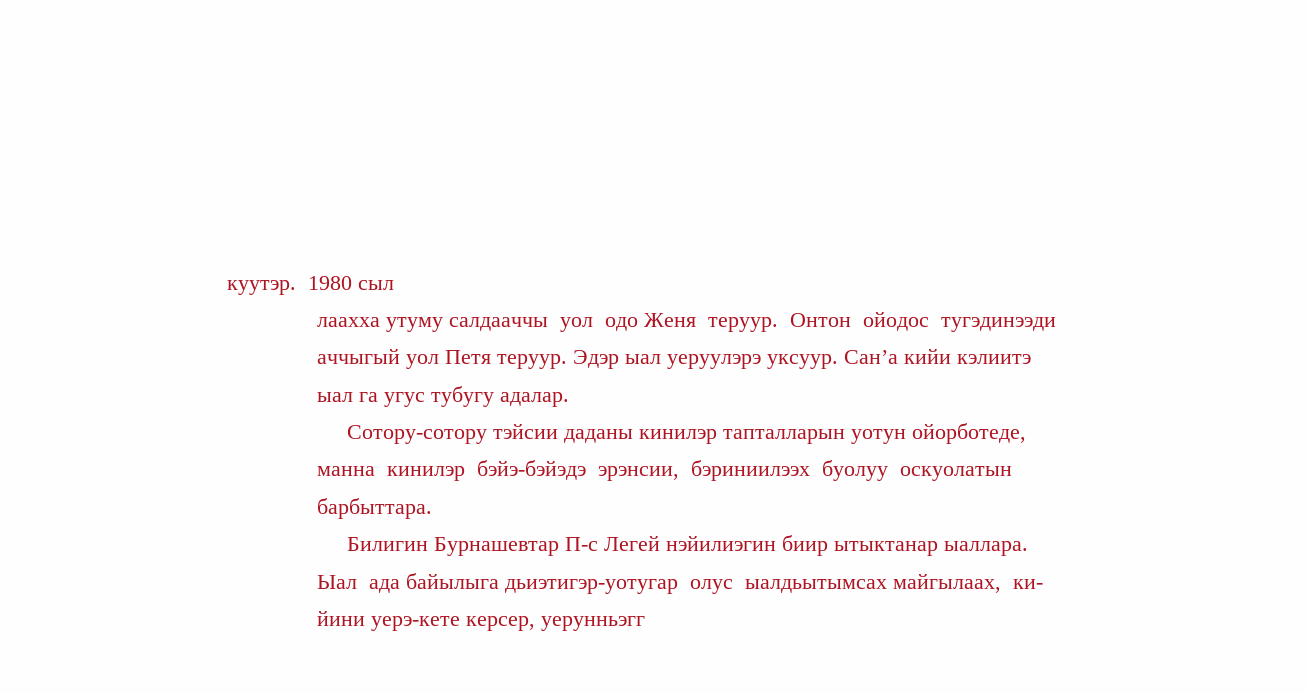куутэр.  1980 сыл
               лаахха утуму салдааччы  уол  одо Женя  теруур.  Онтон  ойодос  тугэдинээди
               аччыгый уол Петя теруур. Эдэр ыал уеруулэрэ уксуур. Сан’а кийи кэлиитэ
               ыал га угус тубугу адалар.
                    Сотору-сотору тэйсии даданы кинилэр тапталларын уотун ойорботеде,
               манна  кинилэр  бэйэ-бэйэдэ  эрэнсии,  бэриниилээх  буолуу  оскуолатын
               барбыттара.
                    Билигин Бурнашевтар П-с Легей нэйилиэгин биир ытыктанар ыаллара.
               Ыал  ада байылыга дьиэтигэр-уотугар  олус  ыалдьытымсах майгылаах,  ки-
               йини уерэ-кете керсер, уерунньэгг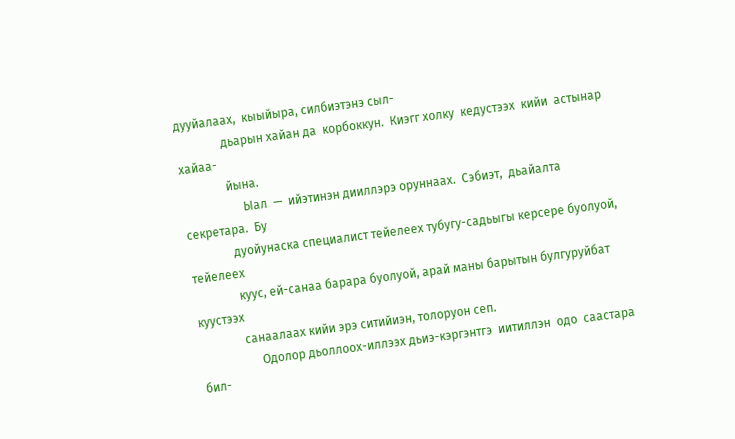дууйалаах,  кыыйыра, силбиэтэнэ сыл-
               дьарын хайан да  корбоккун.  Киэгг холку  кедустээх  кийи  астынар  хайаа-
               йына.
                    Ыал  —  ийэтинэн дииллэрэ оруннаах.  Сэбиэт,  дьайалта секретара.  Бу
               дуойунаска специалист тейелеех тубугу-садьыгы керсере буолуой, тейелеех
               куус, ей-санаа барара буолуой, арай маны барытын булгуруйбат куустээх
               санаалаах кийи эрэ ситийиэн, толоруон сеп.
                    Одолор дьоллоох-иллээх дьиэ-кэргэнтгэ  иитиллэн  одо  саастара  бил-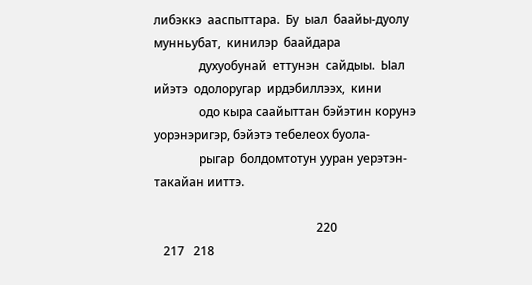либэккэ  ааспыттара.  Бу  ыал  баайы-дуолу  мунньубат,  кинилэр  баайдара
               духуобунай  еттунэн  сайдыы.  Ыал  ийэтэ  одолоругар  ирдэбиллээх,  кини
               одо кыра саайыттан бэйэтин корунэ уорэнэригэр, бэйэтэ тебелеох буола-
               рыгар  болдомтотун ууран уерэтэн-такайан ииттэ.

                                                      220
   217   218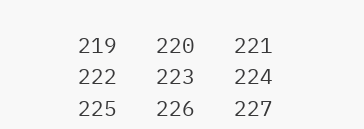219   220   221   222   223   224   225   226   227